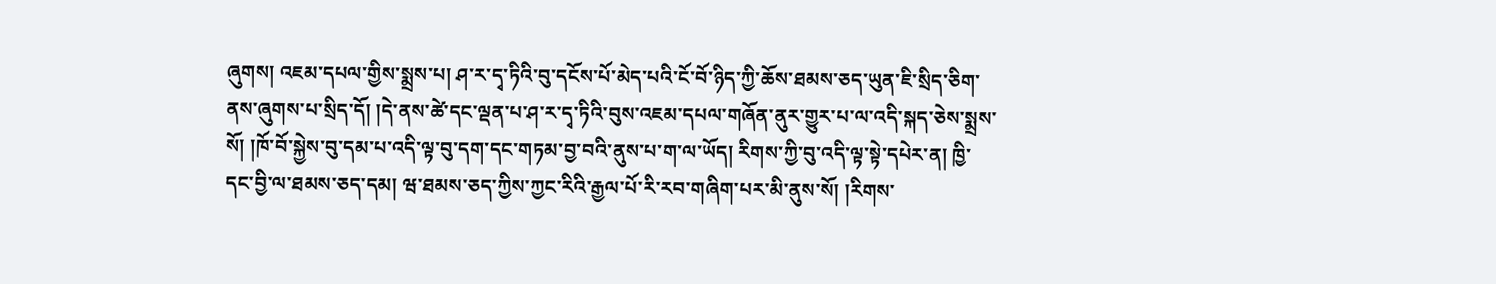ཞུགས། འཇམ་དཔལ་གྱིས་སྨྲས་པ། ཤ་ར་དྭ་ཏིའི་བུ་དངོས་པོ་མེད་པའི་ངོ་བོ་ཉིད་ཀྱི་ཆོས་ཐམས་ཅད་ཡུན་ཇི་སྲིད་ཅིག་ནས་ཞུགས་པ་སྲིད་དོ། །དེ་ནས་ཚེ་དང་ལྡན་པ་ཤ་ར་དྭ་ཏིའི་བུས་འཇམ་དཔལ་གཞོན་ནུར་གྱུར་པ་ལ་འདི་སྐད་ཅེས་སྨྲས་སོ། །ཁོ་བོ་སྐྱེས་བུ་དམ་པ་འདི་ལྟ་བུ་དག་དང་གཏམ་བྱ་བའི་ནུས་པ་ག་ལ་ཡོད། རིགས་ཀྱི་བུ་འདི་ལྟ་སྟེ་དཔེར་ན། ཁྱི་དང་བྱི་ལ་ཐམས་ཅད་དམ། ཝ་ཐམས་ཅད་ཀྱིས་ཀྱང་རིའི་རྒྱལ་པོ་རི་རབ་གཞིག་པར་མི་ནུས་སོ། །རིགས་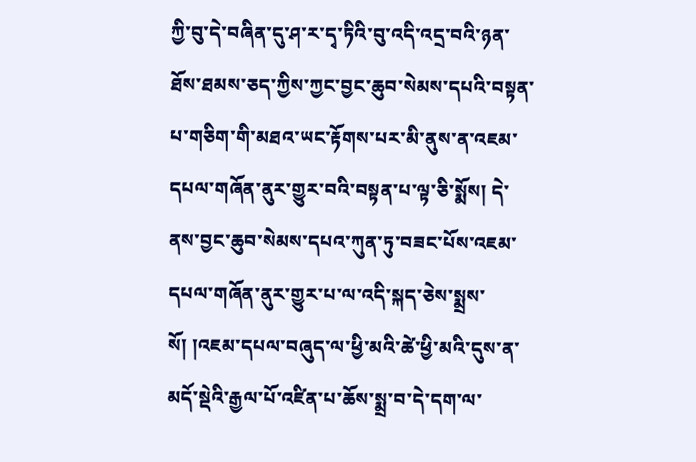ཀྱི་བུ་དེ་བཞིན་དུ་ཤ་ར་དྭ་ཏིའི་བུ་འདི་འདྲ་བའི་ཉན་ཐོས་ཐམས་ཅད་ཀྱིས་ཀྱང་བྱང་ཆུབ་སེམས་དཔའི་བསྟན་པ་གཅིག་གི་མཐའ་ཡང་རྟོགས་པར་མི་ནུས་ན་འཇམ་དཔལ་གཞོན་ནུར་གྱུར་བའི་བསྟན་པ་ལྟ་ཅི་སྨོས། དེ་ནས་བྱང་ཆུབ་སེམས་དཔའ་ཀུན་ཏུ་བཟང་པོས་འཇམ་དཔལ་གཞོན་ནུར་གྱུར་པ་ལ་འདི་སྐད་ཅེས་སྨྲས་སོ། །འཇམ་དཔལ་བཞུད་ལ་ཕྱི་མའི་ཚེ་ཕྱི་མའི་དུས་ན་མདོ་སྡེའི་རྒྱལ་པོ་འཛིན་པ་ཆོས་སྨྲ་བ་དེ་དག་ལ་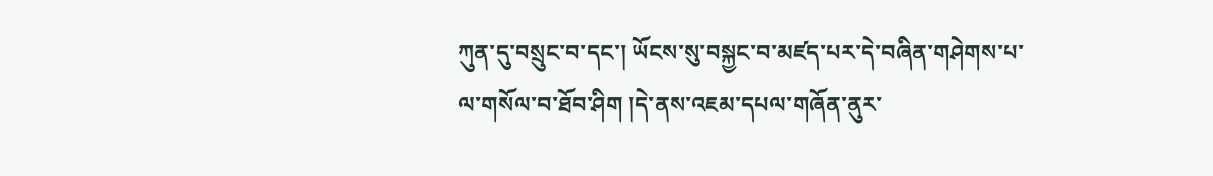ཀུན་དུ་བསྲུང་བ་དང་། ཡོངས་སུ་བསྐྱང་བ་མཛད་པར་དེ་བཞིན་གཤེགས་པ་ལ་གསོལ་བ་ཐོབ་ཤིག །དེ་ནས་འཇམ་དཔལ་གཞོན་ནུར་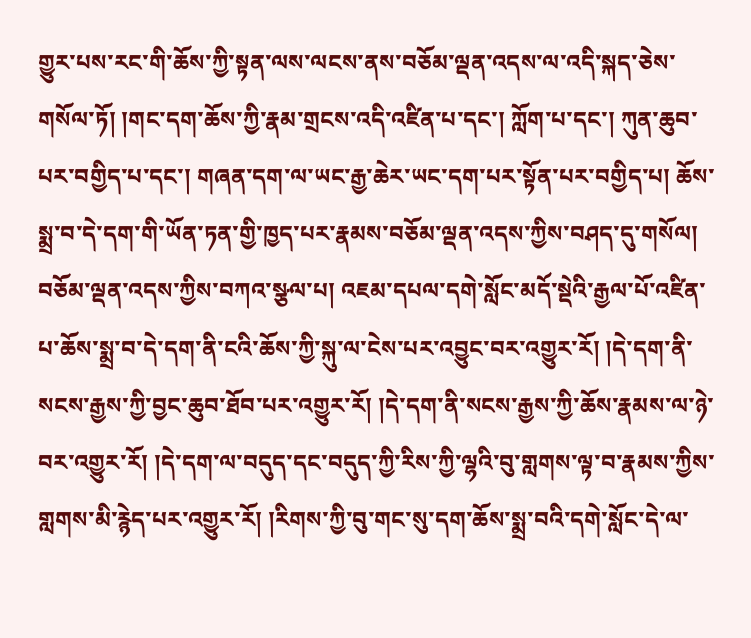གྱུར་པས་རང་གི་ཆོས་ཀྱི་སྟན་ལས་ལངས་ནས་བཅོམ་ལྡན་འདས་ལ་འདི་སྐད་ཅེས་གསོལ་ཏོ། །གང་དག་ཆོས་ཀྱི་རྣམ་གྲངས་འདི་འཛིན་པ་དང་། ཀློག་པ་དང་། ཀུན་ཆུབ་པར་བགྱིད་པ་དང་། གཞན་དག་ལ་ཡང་རྒྱ་ཆེར་ཡང་དག་པར་སྟོན་པར་བགྱིད་པ། ཆོས་སྨྲ་བ་དེ་དག་གི་ཡོན་ཏན་གྱི་ཁྱད་པར་རྣམས་བཅོམ་ལྡན་འདས་ཀྱིས་བཤད་དུ་གསོལ། བཅོམ་ལྡན་འདས་ཀྱིས་བཀའ་སྩལ་པ། འཇམ་དཔལ་དགེ་སློང་མདོ་སྡེའི་རྒྱལ་པོ་འཛིན་པ་ཆོས་སྨྲ་བ་དེ་དག་ནི་ངའི་ཆོས་ཀྱི་སྐུ་ལ་ངེས་པར་འབྱུང་བར་འགྱུར་རོ། །དེ་དག་ནི་སངས་རྒྱས་ཀྱི་བྱང་ཆུབ་ཐོབ་པར་འགྱུར་རོ། །དེ་དག་ནི་སངས་རྒྱས་ཀྱི་ཆོས་རྣམས་ལ་ཉེ་བར་འགྱུར་རོ། །དེ་དག་ལ་བདུད་དང་བདུད་ཀྱི་རིས་ཀྱི་ལྷའི་བུ་གླགས་ལྟ་བ་རྣམས་ཀྱིས་གླགས་མི་རྙེད་པར་འགྱུར་རོ། །རིགས་ཀྱི་བུ་གང་སུ་དག་ཆོས་སྨྲ་བའི་དགེ་སློང་དེ་ལ་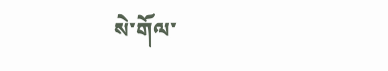སེ་གོལ་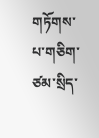གཏོགས་པ་གཅིག་ཙམ་སྲིད་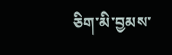ཅིག་མི་བྱམས་